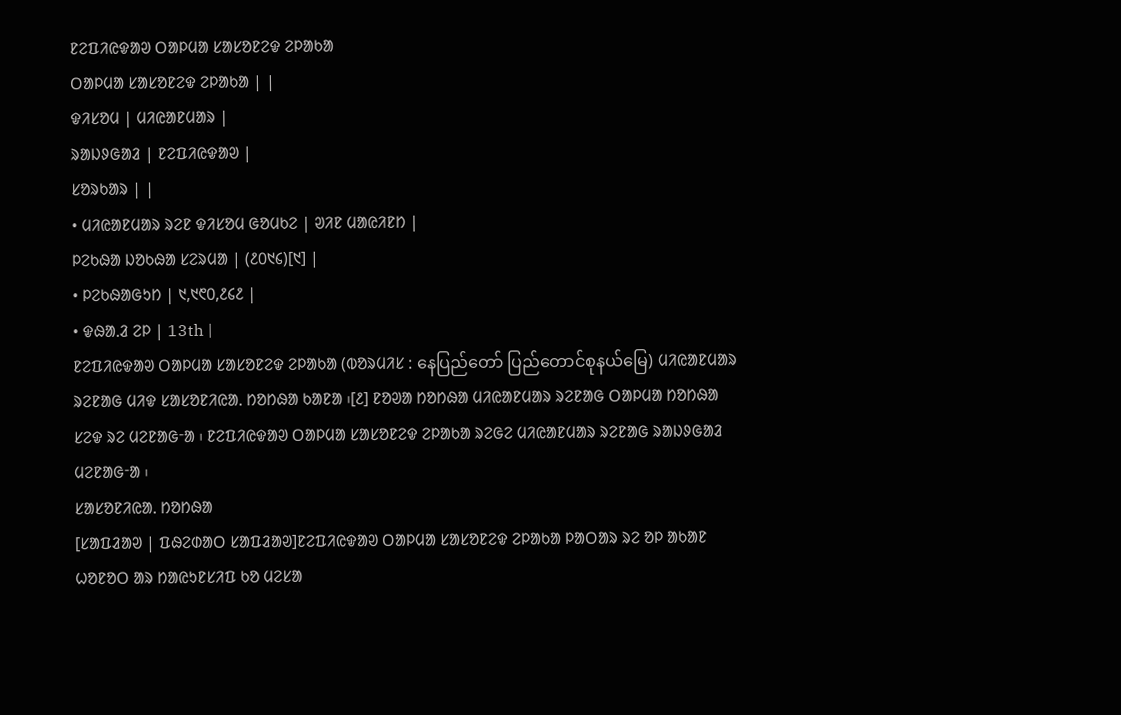ᱱᱮᱯᱤᱭᱫᱟᱣ ᱛᱟᱞᱢᱟ ᱥᱟᱥᱚᱱᱮᱫ ᱮᱞᱟᱠᱟ
ᱛᱟᱞᱢᱟ ᱥᱟᱥᱚᱱᱮᱫ ᱮᱞᱟᱠᱟ | |
ᱫᱤᱥᱚᱢ | ᱢᱤᱭᱟᱱᱢᱟᱨ |
ᱨᱟᱡᱽᱜᱟᱲ | ᱱᱮᱯᱤᱭᱫᱟᱣ |
ᱥᱚᱨᱠᱟᱨ | |
• ᱢᱤᱭᱟᱱᱢᱟᱨ ᱨᱮᱱ ᱫᱤᱥᱚᱢ ᱜᱚᱢᱠᱮ | ᱣᱤᱱ ᱢᱟᱭᱤᱱᱴ |
ᱞᱮᱠᱷᱟ ᱡᱚᱠᱷᱟ ᱥᱮᱨᱢᱟ | (᱒᱐᱑᱔)[᱑] |
• ᱞᱮᱠᱷᱟᱜᱩᱴ | ᱑,᱑᱖᱐,᱒᱔᱒ |
• ᱫᱷᱟᱹᱲ ᱮᱞ | 13th |
ᱱᱮᱯᱤᱭᱫᱟᱣ ᱛᱟᱞᱢᱟ ᱥᱟᱥᱚᱱᱮᱫ ᱮᱞᱟᱠᱟ (ᱵᱚᱨᱢᱤᱥ ᱺ နေပြည်တော် ပြည်တောင်စုနယ်မြေ) ᱢᱤᱭᱟᱱᱢᱟᱨ ᱨᱮᱱᱟᱜ ᱢᱤᱫ ᱥᱟᱥᱚᱱᱤᱭᱟᱹ ᱴᱚᱴᱷᱟ ᱠᱟᱱᱟ ᱾[᱒] ᱱᱚᱣᱟ ᱴᱚᱴᱷᱟ ᱢᱤᱭᱟᱱᱢᱟᱨ ᱨᱮᱱᱟᱜ ᱛᱟᱞᱢᱟ ᱴᱚᱴᱷᱟ ᱥᱮᱫ ᱨᱮ ᱢᱮᱱᱟᱜᱼᱟ ᱾ ᱱᱮᱯᱤᱭᱫᱟᱣ ᱛᱟᱞᱢᱟ ᱥᱟᱥᱚᱱᱮᱫ ᱮᱞᱟᱠᱟ ᱨᱮᱜᱮ ᱢᱤᱭᱟᱱᱢᱟᱨ ᱨᱮᱱᱟᱜ ᱨᱟᱡᱽᱜᱟᱲ ᱢᱮᱱᱟᱜᱼᱟ ᱾
ᱥᱟᱥᱚᱱᱤᱭᱟᱹ ᱴᱚᱴᱷᱟ
[ᱥᱟᱯᱲᱟᱣ | ᱯᱷᱮᱰᱟᱛ ᱥᱟᱯᱲᱟᱣ]ᱱᱮᱯᱤᱭᱫᱟᱣ ᱛᱟᱞᱢᱟ ᱥᱟᱥᱚᱱᱮᱫ ᱮᱞᱟᱠᱟ ᱞᱟᱛᱟᱨ ᱨᱮ ᱚᱞ ᱟᱠᱟᱱ ᱦᱚᱱᱚᱛ ᱟᱨ ᱴᱟᱭᱩᱱᱥᱤᱯ ᱠᱚ ᱢᱮᱥᱟ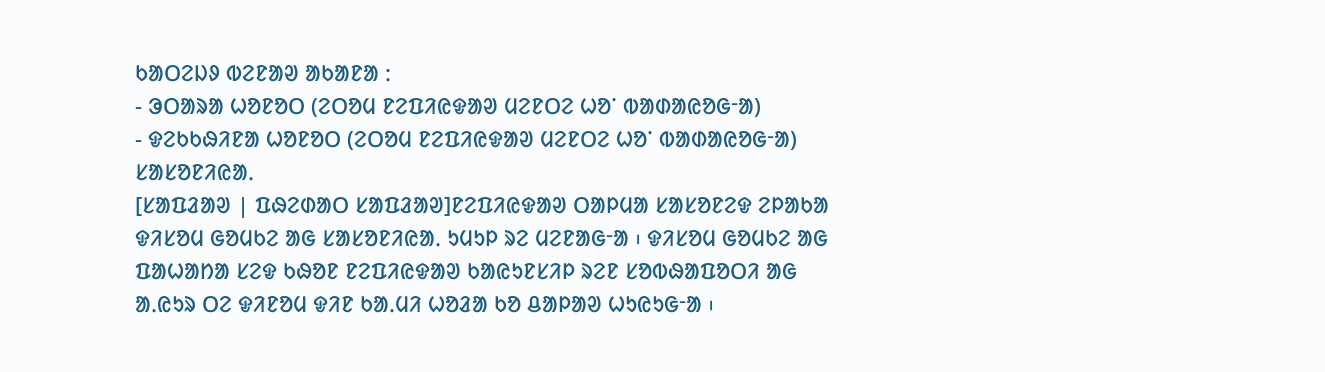ᱠᱟᱛᱮᱡᱽ ᱵᱮᱱᱟᱣ ᱟᱠᱟᱱᱟ ᱺ
- ᱳᱛᱟᱨᱟ ᱦᱚᱱᱚᱛ (ᱮᱛᱚᱢ ᱱᱮᱯᱤᱭᱫᱟᱣ ᱢᱮᱱᱛᱮ ᱦᱚᱸ ᱵᱟᱰᱟᱭᱚᱜᱼᱟ)
- ᱫᱮᱠᱠᱷᱤᱱᱟ ᱦᱚᱱᱚᱛ (ᱮᱛᱚᱢ ᱱᱮᱯᱤᱭᱫᱟᱣ ᱢᱮᱱᱛᱮ ᱦᱚᱸ ᱵᱟᱰᱟᱭᱚᱜᱼᱟ)
ᱥᱟᱥᱚᱱᱤᱭᱟᱹ
[ᱥᱟᱯᱲᱟᱣ | ᱯᱷᱮᱰᱟᱛ ᱥᱟᱯᱲᱟᱣ]ᱱᱮᱯᱤᱭᱫᱟᱣ ᱛᱟᱞᱢᱟ ᱥᱟᱥᱚᱱᱮᱫ ᱮᱞᱟᱠᱟ ᱫᱤᱥᱚᱢ ᱜᱚᱢᱠᱮ ᱟᱜ ᱥᱟᱥᱚᱱᱤᱭᱟᱹ ᱩᱢᱩᱞ ᱨᱮ ᱢᱮᱱᱟᱜᱼᱟ ᱾ ᱫᱤᱥᱚᱢ ᱜᱚᱢᱠᱮ ᱟᱜ ᱯᱟᱦᱟᱴᱟ ᱥᱮᱫ ᱠᱷᱚᱱ ᱱᱮᱯᱤᱭᱫᱟᱣ ᱠᱟᱭᱩᱱᱥᱤᱞ ᱨᱮᱱ ᱥᱚᱵᱷᱟᱯᱚᱛᱤ ᱟᱜ ᱟᱹᱭᱩᱨ ᱛᱮ ᱫᱤᱱᱚᱢ ᱫᱤᱱ ᱠᱟᱹᱢᱤ ᱦᱚᱲᱟ ᱠᱚ ᱪᱟᱞᱟᱣ ᱦᱩᱭᱩᱜᱼᱟ ᱾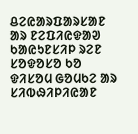ᱪᱮᱭᱟᱨᱯᱟᱨᱥᱟᱱ ᱟᱨ ᱱᱮᱯᱤᱭᱫᱟᱣ ᱠᱟᱭᱩᱱᱥᱤᱞ ᱨᱮᱱ ᱥᱚᱫᱚᱥᱚ ᱠᱚ ᱫᱤᱥᱚᱢ ᱜᱚᱢᱠᱮ ᱟᱨ ᱥᱤᱵᱷᱤᱞᱤᱭᱟᱱ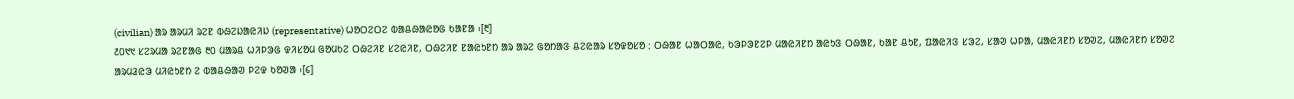(civilian) ᱟᱨ ᱟᱨᱢᱤ ᱨᱮᱱ ᱵᱷᱮᱡᱟᱭᱤᱡ (representative) ᱦᱚᱛᱮᱛᱮ ᱵᱟᱪᱷᱟᱭᱚᱜ ᱠᱟᱱᱟ ᱾[᱓]
᱒᱐᱑᱑ ᱥᱮᱨᱢᱟ ᱨᱮᱱᱟᱜ ᱓᱐ ᱢᱟᱨᱪ ᱦᱤᱞᱳᱜ ᱫᱤᱥᱚᱢ ᱜᱚᱢᱠᱮ ᱛᱷᱮᱤᱱ ᱥᱮᱭᱤᱱ, ᱛᱷᱮᱤᱱ ᱱᱟᱭᱩᱱᱴ ᱟᱨ ᱟᱨᱮ ᱜᱚᱴᱟᱝ ᱪᱮᱭᱟᱨ ᱥᱚᱫᱚᱥᱚ ᱺ ᱛᱷᱟᱱ ᱦᱟᱛᱟᱭ, ᱠᱳᱞᱳᱱᱮᱞ ᱢᱟᱭᱤᱱᱴ ᱟᱭᱩᱝ ᱛᱷᱟᱱ, ᱠᱟᱱ ᱪᱩᱱ, ᱯᱟᱭᱤᱝ ᱥᱳᱮ, ᱥᱟᱣ ᱦᱞᱟ, ᱢᱟᱭᱤᱱᱴ ᱥᱚᱣᱮ, ᱢᱟᱭᱤᱱᱴ ᱥᱚᱣᱮ ᱟᱨᱢᱲᱭᱳ ᱢᱤᱭᱩᱱᱴ ᱮ ᱵᱟᱪᱷᱟᱣ ᱞᱮᱫ ᱠᱚᱣᱟ ᱾[᱔]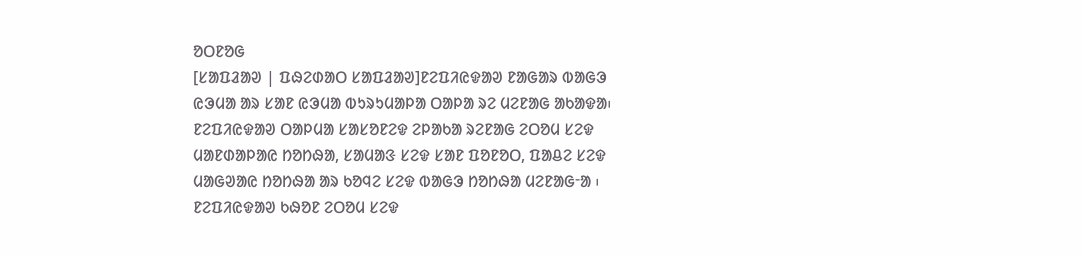ᱚᱛᱱᱚᱜ
[ᱥᱟᱯᱲᱟᱣ | ᱯᱷᱮᱰᱟᱛ ᱥᱟᱯᱲᱟᱣ]ᱱᱮᱯᱤᱭᱫᱟᱣ ᱱᱟᱜᱟᱨ ᱵᱟᱜᱳ ᱭᱳᱢᱟ ᱟᱨ ᱥᱟᱱ ᱭᱳᱢᱟ ᱵᱩᱨᱩᱢᱟᱞᱟ ᱛᱟᱞᱟ ᱨᱮ ᱢᱮᱱᱟᱜ ᱟᱠᱟᱫᱟ᱾
ᱱᱮᱯᱤᱭᱫᱟᱣ ᱛᱟᱞᱢᱟ ᱥᱟᱥᱚᱱᱮᱫ ᱮᱞᱟᱠᱟ ᱨᱮᱱᱟᱜ ᱮᱛᱚᱢ ᱥᱮᱫ ᱢᱟᱱᱰᱟᱞᱟᱭ ᱴᱚᱴᱷᱟ, ᱥᱟᱢᱟᱝ ᱥᱮᱫ ᱥᱟᱱ ᱯᱚᱱᱚᱛ, ᱯᱟᱪᱮ ᱥᱮᱫ ᱢᱟᱜᱣᱟᱭ ᱴᱚᱴᱷᱟ ᱟᱨ ᱠᱚᱧᱮ ᱥᱮᱫ ᱵᱟᱜᱳ ᱴᱚᱴᱷᱟ ᱢᱮᱱᱟᱜᱼᱟ ᱾
ᱱᱮᱯᱤᱭᱫᱟᱣ ᱠᱷᱚᱱ ᱮᱛᱚᱢ ᱥᱮᱫ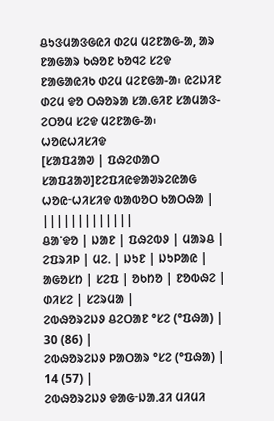ᱪᱩᱝᱢᱟᱝᱜᱭᱤ ᱰᱮᱢ ᱢᱮᱱᱟᱜ-ᱟ, ᱟᱨ ᱱᱟᱜᱟᱨ ᱠᱷᱚᱱ ᱠᱚᱧᱮ ᱥᱮᱫ ᱱᱟᱜᱟᱭᱤᱠ ᱰᱮᱢ ᱢᱮᱱᱜᱟ-ᱟ᱾ ᱭᱮᱡᱤᱱ ᱰᱮᱢ ᱫᱚ ᱛᱷᱚᱨᱟ ᱥᱟᱹᱜᱤᱱ ᱥᱟᱢᱟᱝ-ᱮᱛᱚᱢ ᱥᱮᱫ ᱢᱮᱱᱟᱜ-ᱟ᱾
ᱦᱚᱭᱦᱤᱥᱤᱫ
[ᱥᱟᱯᱲᱟᱣ | ᱯᱷᱮᱰᱟᱛ ᱥᱟᱯᱲᱟᱣ]ᱱᱮᱯᱤᱭᱫᱟᱣᱨᱮᱭᱟᱜ ᱦᱚᱭᱼᱦᱤᱥᱤᱫ ᱵᱟᱵᱚᱛ ᱠᱟᱛᱷᱟ | |||||||||||||
ᱪᱟᱸᱫᱚ | ᱡᱟᱱ | ᱯᱷᱮᱵᱽ | ᱢᱟᱨᱪ | ᱮᱯᱨᱤᱞ | ᱢᱮᱹ | ᱡᱩᱱ | ᱡᱩᱞᱟᱭ | ᱟᱜᱚᱥᱴ | ᱥᱮᱯ | ᱚᱠᱴᱚ | ᱱᱚᱵᱷᱮ | ᱰᱤᱥᱮ | ᱥᱮᱨᱢᱟ |
ᱮᱵᱷᱚᱨᱮᱡᱽ ᱪᱮᱛᱟᱱ °ᱥᱮ (°ᱯᱷᱟ) | 30 (86) |
ᱮᱵᱷᱚᱨᱮᱡᱽ ᱞᱟᱛᱟᱨ °ᱥᱮ (°ᱯᱷᱟ) | 14 (57) |
ᱮᱵᱷᱚᱨᱮᱡᱽ ᱫᱟᱜᱼᱡᱟᱹᱲᱤ ᱢᱤᱢᱤ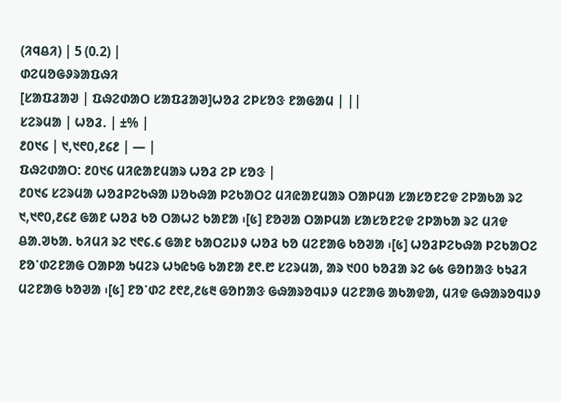(ᱤᱧᱪᱤ) | 5 (0.2) |
ᱰᱮᱢᱚᱜᱽᱨᱟᱯᱷᱤ
[ᱥᱟᱯᱲᱟᱣ | ᱯᱷᱮᱰᱟᱛ ᱥᱟᱯᱲᱟᱣ]ᱦᱚᱲ ᱮᱞᱥᱚᱝ ᱱᱟᱜᱟᱢ | ||
ᱥᱮᱨᱢᱟ | ᱦᱚᱲ. | ±% |
᱒᱐᱑᱔ | ᱑,᱑᱖᱐,᱒᱔᱒ | — |
ᱯᱷᱮᱰᱟᱛ: ᱒᱐᱑᱔ ᱢᱤᱭᱟᱱᱢᱟᱨ ᱦᱚᱲ ᱮᱞ ᱥᱚᱝ |
᱒᱐᱑᱔ ᱥᱮᱨᱢᱟ ᱦᱚᱲᱞᱮᱠᱷᱟ ᱡᱚᱠᱷᱟ ᱞᱮᱠᱟᱛᱮ ᱢᱤᱭᱟᱱᱢᱟᱨ ᱛᱟᱞᱢᱟ ᱥᱟᱥᱚᱱᱮᱫ ᱮᱞᱟᱠᱟ ᱨᱮ ᱑,᱑᱖᱐,᱒᱔᱒ ᱜᱟᱱ ᱦᱚᱲ ᱠᱚ ᱛᱟᱦᱮ ᱠᱟᱱᱟ ᱾[᱕] ᱱᱚᱣᱟ ᱛᱟᱞᱢᱟ ᱥᱟᱥᱚᱱᱮᱫ ᱮᱞᱟᱠᱟ ᱨᱮ ᱢᱤᱫ ᱪᱟᱹᱣᱠᱟᱹ ᱠᱤᱢᱤ ᱨᱮ ᱑᱖᱔.᱔ ᱜᱟᱱ ᱠᱟᱛᱮᱡᱽ ᱦᱚᱲ ᱠᱚ ᱢᱮᱱᱟᱜ ᱠᱚᱣᱟ ᱾[᱕] ᱦᱚᱲᱞᱮᱠᱷᱟ ᱞᱮᱠᱟᱛᱮ ᱱᱚᱸᱰᱮᱱᱟᱜ ᱛᱟᱞᱟ ᱩᱢᱮᱨ ᱦᱩᱭᱩᱜ ᱠᱟᱱᱟ ᱒᱖.᱘ ᱥᱮᱨᱢᱟ, ᱟᱨ ᱑᱐᱐ ᱠᱚᱲᱟ ᱨᱮ ᱙᱕ ᱜᱚᱴᱟᱝ ᱠᱩᱲᱤ ᱢᱮᱱᱟᱜ ᱠᱚᱣᱟ ᱾[᱕] ᱱᱚᱸᱰᱮ ᱒᱖᱒,᱒᱕᱓ ᱜᱚᱴᱟᱝ ᱜᱷᱟᱨᱚᱧᱡᱽ ᱢᱮᱱᱟᱜ ᱟᱠᱟᱫᱟ, ᱢᱤᱫ ᱜᱷᱟᱨᱚᱧᱡᱽ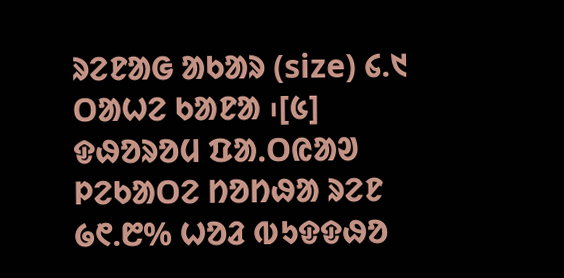ᱨᱮᱱᱟᱜ ᱟᱠᱟᱨ (size) ᱔.᱑ ᱛᱟᱦᱮ ᱠᱟᱱᱟ ᱾[᱕]
ᱫᱷᱚᱨᱚᱢ ᱯᱟᱹᱛᱭᱟᱣ ᱞᱮᱠᱟᱛᱮ ᱴᱚᱴᱷᱟ ᱨᱮᱱ ᱙᱖.᱘% ᱦᱚᱲ ᱵᱩᱫᱫᱷᱚ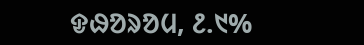ᱫᱷᱚᱨᱚᱢ, ᱒.᱑%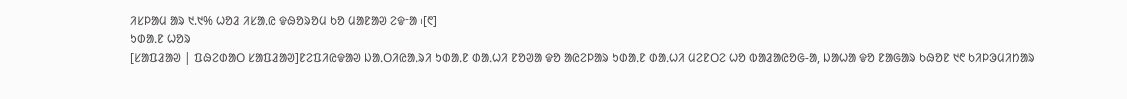ᱤᱥᱞᱟᱢ ᱟᱨ ᱑.᱑% ᱦᱚᱲ ᱤᱥᱟᱹᱭ ᱫᱷᱚᱨᱚᱢ ᱠᱚ ᱢᱟᱱᱟᱣ ᱮᱫᱼᱟ ᱾[᱖]
ᱩᱰᱟᱹᱱ ᱦᱚᱨ
[ᱥᱟᱯᱲᱟᱣ | ᱯᱷᱮᱰᱟᱛ ᱥᱟᱯᱲᱟᱣ]ᱱᱮᱯᱤᱭᱫᱟᱣ ᱡᱟᱹᱛᱤᱭᱟᱹᱨᱤ ᱩᱰᱟᱹᱱ ᱰᱟᱹᱦᱤ ᱱᱚᱣᱟ ᱫᱚ ᱟᱭᱮᱞᱟᱨ ᱩᱰᱟᱹᱱ ᱰᱟᱹᱦᱤ ᱢᱮᱱᱛᱮ ᱦᱚ ᱵᱟᱲᱟᱭᱚᱜ-ᱟ, ᱡᱟᱦᱟ ᱫᱚ ᱱᱟᱜᱟᱨ ᱠᱷᱚᱱ ᱑᱖ ᱠᱤᱞᱳᱢᱤᱴᱟᱨ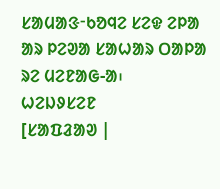ᱥᱟᱢᱟᱝᱼᱠᱚᱧᱮ ᱥᱮᱫ ᱮᱞᱟ ᱟᱨ ᱞᱮᱣᱟ ᱥᱟᱦᱟᱨ ᱛᱟᱞᱟ ᱨᱮ ᱢᱮᱱᱟᱜ-ᱟ᱾
ᱦᱮᱡᱽᱥᱮᱱ
[ᱥᱟᱯᱲᱟᱣ |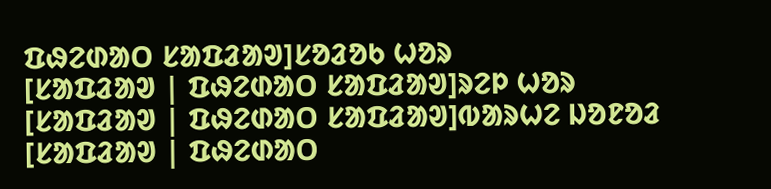ᱯᱷᱮᱰᱟᱛ ᱥᱟᱯᱲᱟᱣ]ᱥᱚᱲᱚᱠ ᱦᱚᱨ
[ᱥᱟᱯᱲᱟᱣ | ᱯᱷᱮᱰᱟᱛ ᱥᱟᱯᱲᱟᱣ]ᱨᱮᱞ ᱦᱚᱨ
[ᱥᱟᱯᱲᱟᱣ | ᱯᱷᱮᱰᱟᱛ ᱥᱟᱯᱲᱟᱣ]ᱵᱟᱨᱦᱮ ᱡᱚᱱᱚᱲ
[ᱥᱟᱯᱲᱟᱣ | ᱯᱷᱮᱰᱟᱛ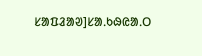ᱥᱟᱯᱲᱟᱣ]ᱥᱟᱹᱠᱷᱭᱟᱹᱛ